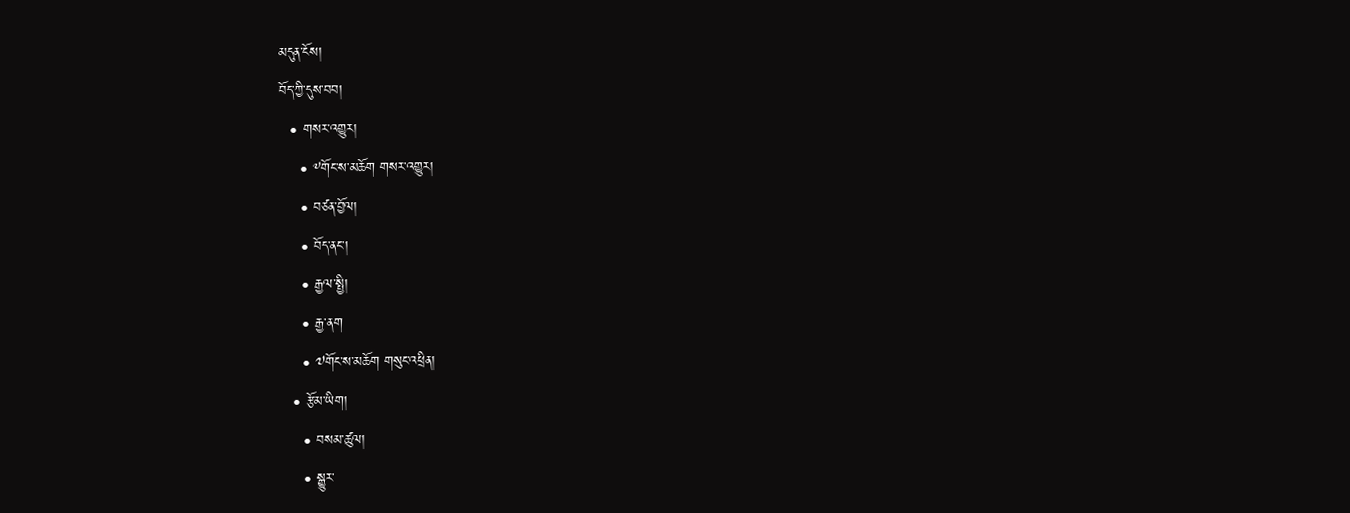མདུན་ངོས།
བོད་ཀྱི་དུས་བབ།
  • གསར་འགྱུར།
    • ༸གོང་ས་མཆོག གསར་འགྱུར།
    • བཙན་བྱོལ།
    • བོད་ནང་།
    • རྒྱལ་སྤྱི།
    • རྒྱ་ནག
    • ༧གོང་ས་མཆོག གསུང་འཕྲིན།
  • རྩོམ་ཡིག།
    • བསམ་ཚུལ།
    • སྒྱུར་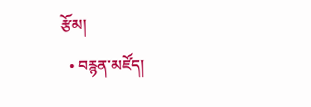རྩོམ།
  • བརྙན་མཛོད།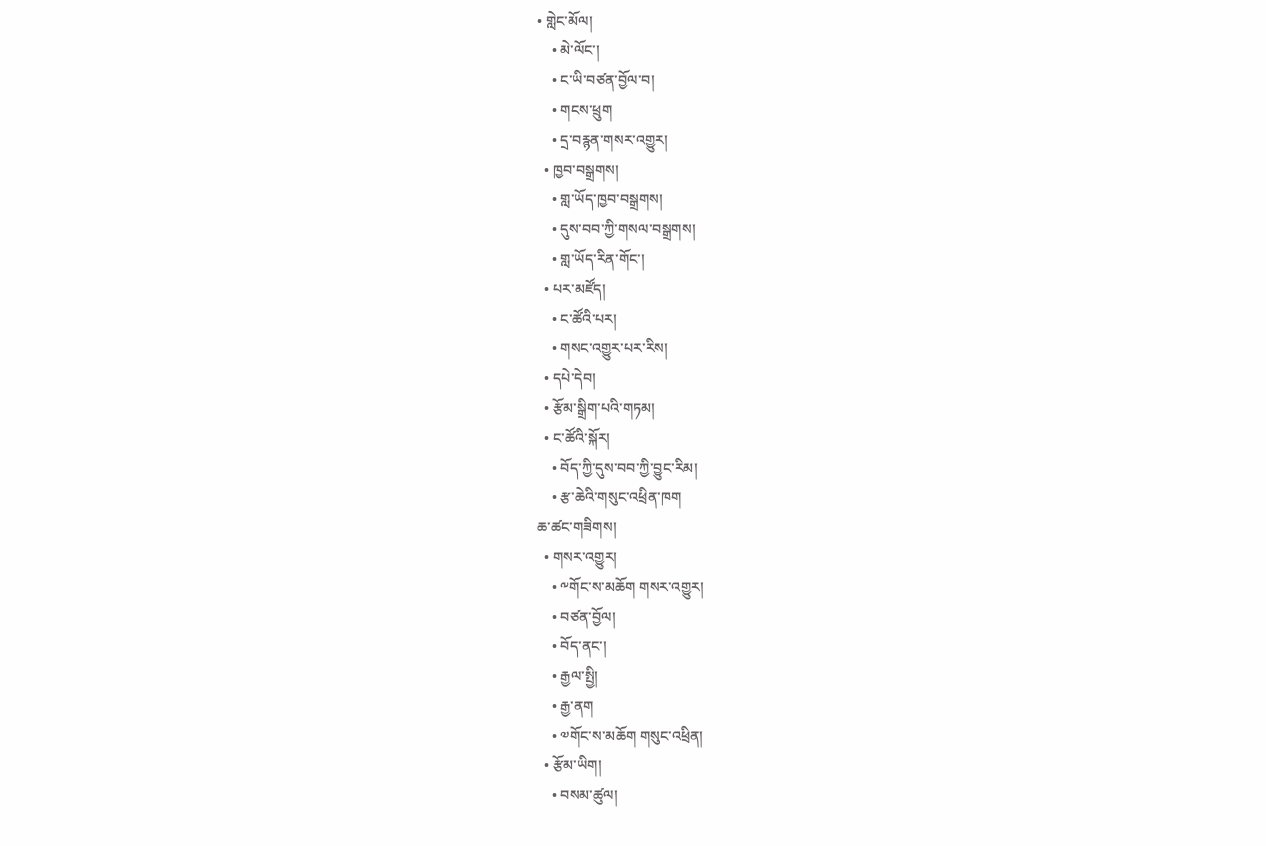• གླེང་མོལ།
    • མེ་ལོང་།
    • ང་ཡི་བཙན་བྱོལ་བ།
    • གངས་ཕྲུག
    • དྲ་བརྙན་གསར་འགྱུར།
  • ཁྱབ་བསྒྲགས།
    • གླ་ཡོད་ཁྱབ་བསྒྲགས།
    • དུས་བབ་ཀྱི་གསལ་བསྒྲགས།
    • གླ་ཡོད་རིན་གོང་།
  • པར་མཛོད།
    • ང་ཚོའི་པར།
    • གསང་འགྱུར་པར་རིས།
  • དཔེ་དེབ།
  • རྩོམ་སྒྲིག་པའི་གཏམ།
  • ང་ཚོའི་སྐོར།
    • བོད་ཀྱི་དུས་བབ་ཀྱི་བྱུང་རིམ།
    • རྩ་ཆེའི་གསུང་འཕྲིན་ཁག
ཆ་ཚང་གཟིགས།
  • གསར་འགྱུར།
    • ༸གོང་ས་མཆོག གསར་འགྱུར།
    • བཙན་བྱོལ།
    • བོད་ནང་།
    • རྒྱལ་སྤྱི།
    • རྒྱ་ནག
    • ༧གོང་ས་མཆོག གསུང་འཕྲིན།
  • རྩོམ་ཡིག།
    • བསམ་ཚུལ།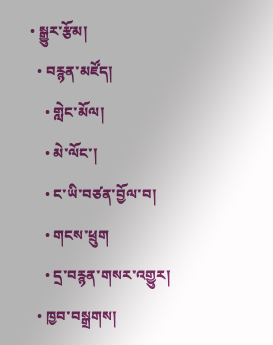• སྒྱུར་རྩོམ།
  • བརྙན་མཛོད།
    • གླེང་མོལ།
    • མེ་ལོང་།
    • ང་ཡི་བཙན་བྱོལ་བ།
    • གངས་ཕྲུག
    • དྲ་བརྙན་གསར་འགྱུར།
  • ཁྱབ་བསྒྲགས།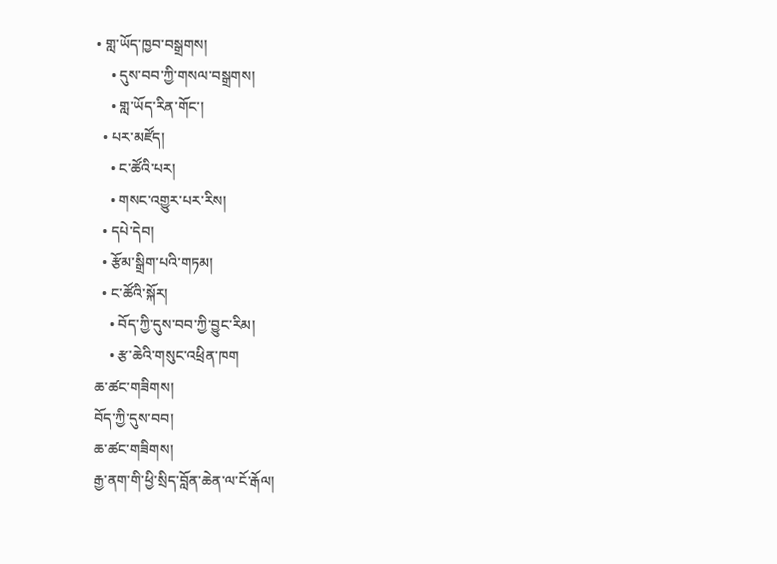• གླ་ཡོད་ཁྱབ་བསྒྲགས།
    • དུས་བབ་ཀྱི་གསལ་བསྒྲགས།
    • གླ་ཡོད་རིན་གོང་།
  • པར་མཛོད།
    • ང་ཚོའི་པར།
    • གསང་འགྱུར་པར་རིས།
  • དཔེ་དེབ།
  • རྩོམ་སྒྲིག་པའི་གཏམ།
  • ང་ཚོའི་སྐོར།
    • བོད་ཀྱི་དུས་བབ་ཀྱི་བྱུང་རིམ།
    • རྩ་ཆེའི་གསུང་འཕྲིན་ཁག
ཆ་ཚང་གཟིགས།
བོད་ཀྱི་དུས་བབ།
ཆ་ཚང་གཟིགས།
རྒྱ་ནག་གི་ཕྱི་སྲིད་བློན་ཆེན་ལ་ངོ་རྒོལ།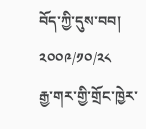བོད་ཀྱི་དུས་བབ།
༢༠༠༩/༡༠/༢༨
རྒྱ་གར་གྱི་གྲོང་ཁྱེར་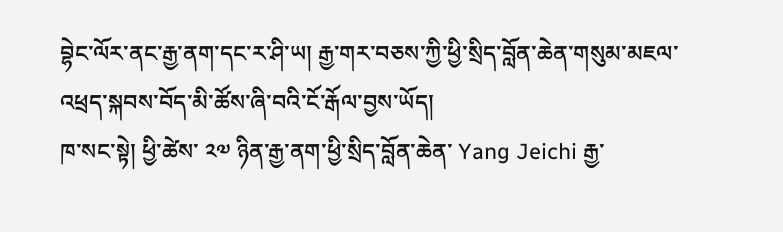བྷེང་ལོར་ནང་རྒྱ་ནག་དང་ར་ཤི་ཡ། རྒྱ་གར་བཅས་ཀྱི་ཕྱི་སྲིད་བློན་ཆེན་གསུམ་མཇལ་འཕྲད་སྐབས་བོད་མི་ཚོས་ཞི་བའི་ངོ་རྒོལ་བྱས་ཡོད།
ཁ་སང་སྟེ། ཕྱི་ཚེས་ ༢༧ ཉིན་རྒྱ་ནག་ཕྱི་སྲིད་བློན་ཆེན་ Yang Jeichi རྒྱ་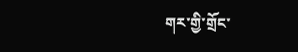གར་གྱི་གྲོང་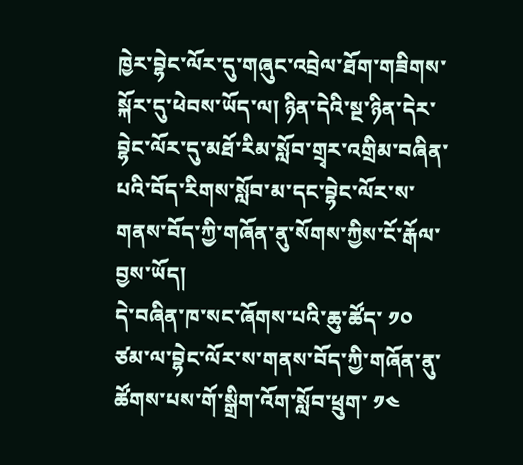ཁྱེར་བྷེང་ལོར་དུ་གཞུང་འབྲེལ་ཐོག་གཟིགས་སྐོར་དུ་ཕེབས་ཡོད་ལ། ཉིན་དེའི་སྔ་ཉིན་དེར་བྷེང་ལོར་དུ་མཐོ་རིམ་སློབ་གྲྭར་འགྲིམ་བཞིན་པའི་བོད་རིགས་སློབ་མ་དང་བྷེང་ལོར་ས་གནས་བོད་ཀྱི་གཞོན་ནུ་སོགས་ཀྱིས་ངོ་རྒོལ་བྱས་ཡོད།
དེ་བཞིན་ཁ་སང་ཞོགས་པའི་ཆུ་ཚོད་ ༡༠ ཙམ་ལ་བྷེང་ལོར་ས་གནས་བོད་ཀྱི་གཞོན་ནུ་ཚོགས་པས་གོ་སྒྲིག་འོག་སློབ་ཕྲུག་ ༡༤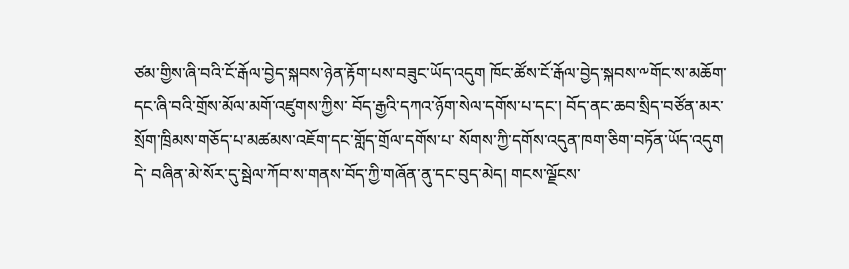ཙམ་གྱིས་ཞི་བའི་ངོ་རྒོལ་བྱེད་སྐབས་ཉེན་རྟོག་པས་བཟུང་ཡོད་འདུག ཁོང་ཚོས་ངོ་རྒོལ་བྱེད་སྐབས་༸གོང་ས་མཆོག་དང་ཞི་བའི་གྲོས་མོལ་མགོ་འཛུགས་ཀྱིས་ བོད་རྒྱའི་དཀའ་ཉོག་སེལ་དགོས་པ་དང་། བོད་ནང་ཆབ་སྲིད་བཙོན་མར་སྲོག་ཁྲིམས་གཅོད་པ་མཚམས་འཇོག་དང་གློད་གྲོལ་དགོས་པ་ སོགས་ཀྱི་དགོས་འདུན་ཁག་ཅིག་བཏོན་ཡོད་འདུག
དེ་ བཞིན་མེ་སོར་དུ་སྦེལ་ཀོབ་ས་གནས་བོད་ཀྱི་གཞོན་ནུ་དང་བུད་མེད། གངས་ལྗོངས་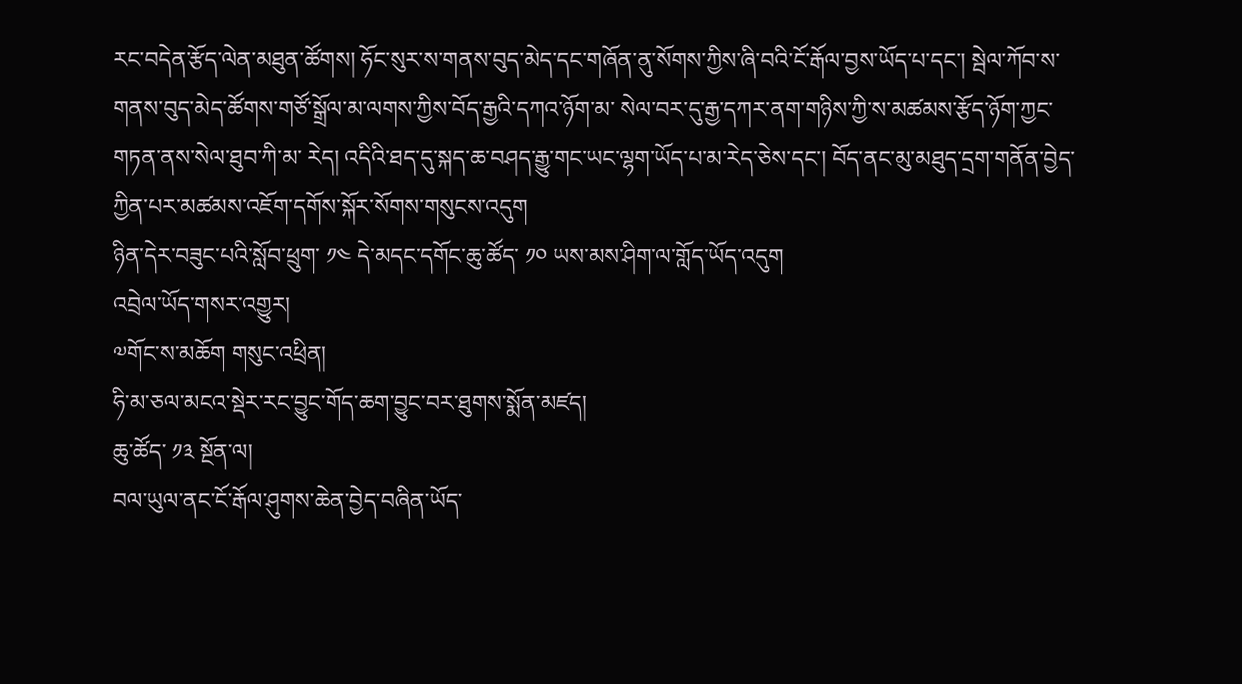རང་བདེན་རྩོད་ལེན་མཐུན་ཚོགས། ཧོང་སུར་ས་གནས་བུད་མེད་དང་གཞོན་ནུ་སོགས་ཀྱིས་ཞི་བའི་ངོ་རྒོལ་བྱས་ཡོད་པ་དང་། སྦེལ་ཀོབ་ས་གནས་བུད་མེད་ཚོགས་གཙོ་སྒྲོལ་མ་ལགས་ཀྱིས་བོད་རྒྱའི་དཀའ་ཉོག་མ་ སེལ་བར་དུ་རྒྱ་དཀར་ནག་གཉིས་ཀྱི་ས་མཚམས་རྩོད་ཉོག་ཀྱང་གཏན་ནས་སེལ་ཐུབ་ཀི་མ་ རེད། འདིའི་ཐད་དུ་སྐད་ཆ་བཤད་རྒྱུ་གང་ཡང་ལྷག་ཡོད་པ་མ་རེད་ཅེས་དང་། བོད་ནང་མུ་མཐུད་དྲག་གནོན་བྱེད་ཀྱིན་པར་མཚམས་འཇོག་དགོས་སྐོར་སོགས་གསུངས་འདུག
ཉིན་དེར་བཟུང་པའི་སློབ་ཕྲུག་ ༡༤ དེ་མདང་དགོང་ཆུ་ཚོད་ ༡༠ ཡས་མས་ཤིག་ལ་གློད་ཡོད་འདུག
འབྲེལ་ཡོད་གསར་འགྱུར།
༧གོང་ས་མཆོག གསུང་འཕྲིན།
ཧི་མ་ཅལ་མངའ་སྡེར་རང་བྱུང་གོད་ཆག་བྱུང་བར་ཐུགས་སྨོན་མཛད།
ཆུ་ཚོད་ ༡༣ སྔོན་ལ།
བལ་ཡུལ་ནང་ངོ་རྒོལ་ཤུགས་ཆེན་བྱེད་བཞིན་ཡོད་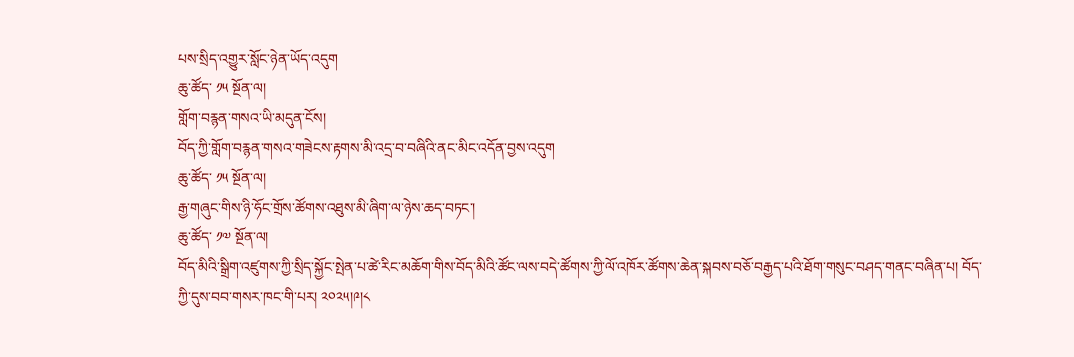པས་སྲིད་འགྱུར་སློང་ཉེན་ཡོད་འདུག
ཆུ་ཚོད་ ༡༥ སྔོན་ལ།
གློག་བརྙན་གསའ་ཡི་མདུན་ངོས།
བོད་ཀྱི་གློག་བརྙན་གསའ་གཟེངས་རྟགས་མི་འདྲ་བ་བཞིའི་ནང་མིང་འདོན་བྱས་འདུག
ཆུ་ཚོད་ ༡༥ སྔོན་ལ།
རྒྱ་གཞུང་གིས་ཉི་ཧོང་གྲོས་ཚོགས་འཐུས་མི་ཞིག་ལ་ཉེས་ཆད་བཏང་།
ཆུ་ཚོད་ ༡༧ སྔོན་ལ།
བོད་མིའི་སྒྲིག་འཛུགས་ཀྱི་སྲིད་སྐྱོང་སྤེན་པ་ཚེ་རིང་མཆོག་གིས་བོད་མིའི་ཚོང་ལས་བདེ་ཚོགས་ཀྱི་ལོ་འཁོར་ཚོགས་ཆེན་སྐབས་བཅོ་བརྒྱད་པའི་ཐོག་གསུང་བཤད་གནང་བཞིན་པ། བོད་ཀྱི་དུས་བབ་གསར་ཁང་གི་པར། ༢༠༢༥།༩།༨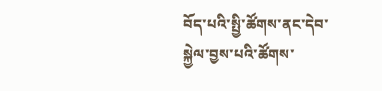བོད་པའི་སྤྱི་ཚོགས་ནང་དེབ་སྐྱེལ་བྱས་པའི་ཚོགས་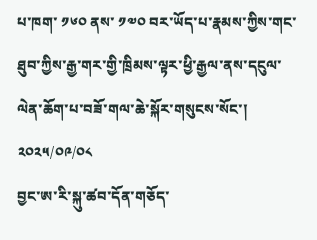པ་ཁག་ ༡༦༠ ནས་ ༡༧༠ བར་ཡོད་པ་རྣམས་ཀྱིས་གང་ཐུབ་ཀྱིས་རྒྱ་གར་གྱི་ཁྲིམས་ལྟར་ཕྱི་རྒྱལ་ནས་དངུལ་ལེན་ཆོག་པ་བཟོ་གལ་ཆེ་སྐོར་གསུངས་སོང་།
༢༠༢༥/༠༩/༠༨
བྱང་ཨ་རི་སྐུ་ཚབ་དོན་གཅོད་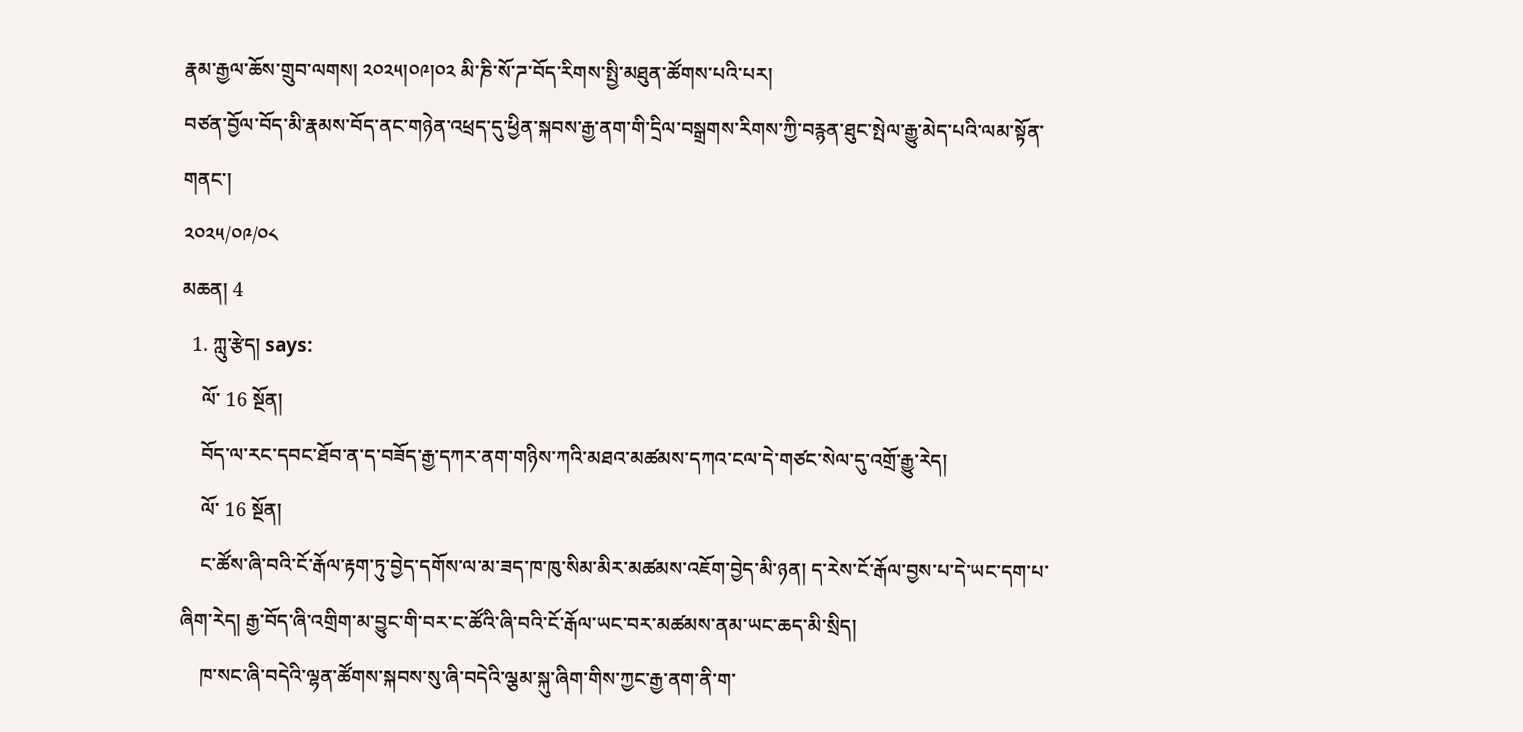རྣམ་རྒྱལ་ཆོས་གྲུབ་ལགས། ༢༠༢༥།༠༩།༠༢ མི་ཎི་སོ་ཌ་བོད་རིགས་སྤྱི་མཐུན་ཚོགས་པའི་པར།
བཙན་བྱོལ་བོད་མི་རྣམས་བོད་ནང་གཉེན་འཕྲད་དུ་ཕྱིན་སྐབས་རྒྱ་ནག་གི་དྲིལ་བསྒྲགས་རིགས་ཀྱི་བརྙན་ཐུང་སྤེལ་རྒྱུ་མེད་པའི་ལམ་སྟོན་གནང་།
༢༠༢༥/༠༩/༠༨
མཆན། 4
  1. ཀླུ་རྩེད། says:
    ལོ་ 16 སྔོན།
    བོད་ལ་རང་དབང་ཐོབ་ན་ད་བཟོད་རྒྱ་དཀར་ནག་གཉིས་ཀའི་མཐའ་མཚམས་དཀའ་ངལ་དེ་གཙང་སེལ་དུ་འགྲོ་རྒྱུ་རེད།
    ལོ་ 16 སྔོན།
    ང་ཚོས་ཞི་བའི་ངོ་རྒོལ་རྟག་ཏུ་བྱེད་དགོས་ལ་མ་ཟད་ཁ་ཁུ་སིམ་མིར་མཚམས་འཇོག་བྱེད་མི་ཉན། ད་རེས་ངོ་རྒོལ་བྱས་པ་དེ་ཡང་དག་པ་ཞིག་རེད། རྒྱ་བོད་ཞི་འགྲིག་མ་བྱུང་གི་བར་ང་ཚོའི་ཞི་བའི་ངོ་རྒོལ་ཡང་བར་མཚམས་ནམ་ཡང་ཆད་མི་སྲིད།
    ཁ་སང་ཞི་བདེའི་ལྷན་ཚོགས་སྐབས་སུ་ཞི་བདེའི་ལྕམ་སྐུ་ཞིག་གིས་ཀྱང་རྒྱ་ནག་ནི་ག་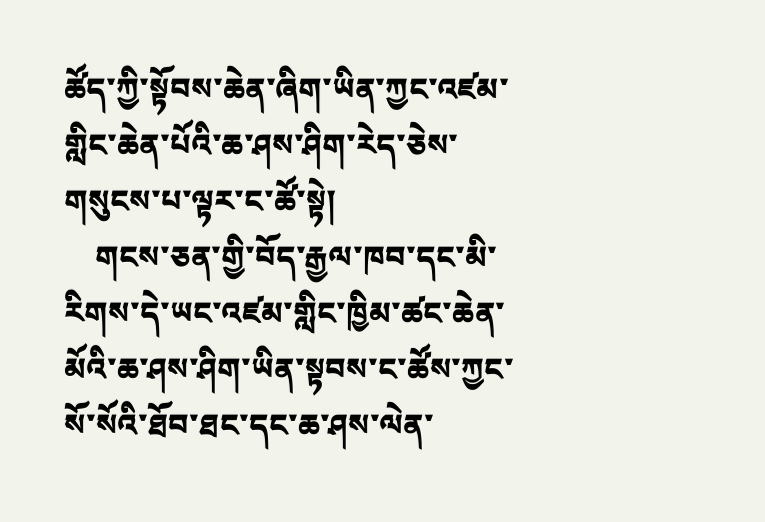ཚོད་ཀྱི་སྟོབས་ཆེན་ཞིག་ཡིན་ཀྱང་འཛམ་གླིང་ཆེན་པོའི་ཆ་ཤས་ཤིག་རེད་ཅེས་གསུངས་པ་ལྟར་ང་ཚོ་སྟེ།
    གངས་ཅན་གྱི་བོད་རྒྱལ་ཁབ་དང་མི་རིགས་དེ་ཡང་འཛམ་གླིང་ཁྱིམ་ཚང་ཆེན་མོའི་ཆ་ཤས་ཤིག་ཡིན་སྟབས་ང་ཚོས་ཀྱང་སོ་སོའི་ཐོབ་ཐང་དང་ཆ་ཤས་ལེན་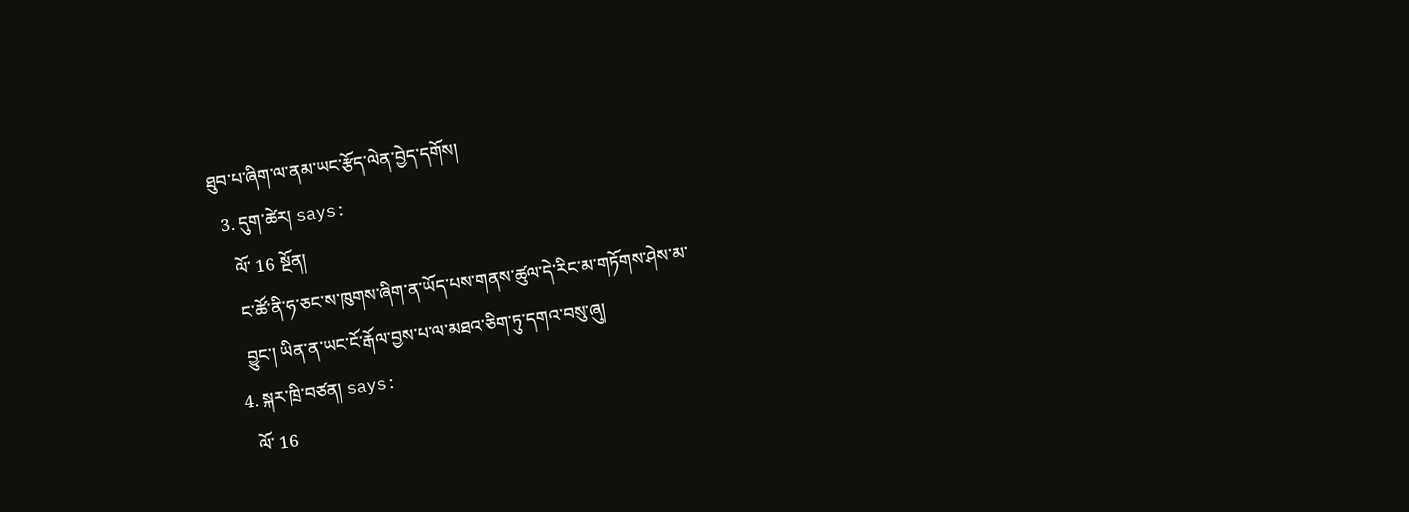ཐུབ་པ་ཞིག་ལ་ནམ་ཡང་རྩོད་ལེན་བྱེད་དགོས།
  3. དུག་ཚེར། says:
    ལོ་ 16 སྔོན།
    ང་ཚོ་ནི་ཧ་ཅང་ས་ཁུགས་ཞིག་ན་ཡོད་པས་གནས་ཚུལ་དེ་རིང་མ་གཏོགས་ཤེས་མ་
    བྱུང་། ཡིན་ན་ཡང་ངོ་རྒོལ་བྱས་པ་ལ་མཐའ་ཅིག་ཏུ་དགའ་བསུ་ཞུ།
  4. སྐར་ཁྲི་བཙན། says:
    ལོ་ 16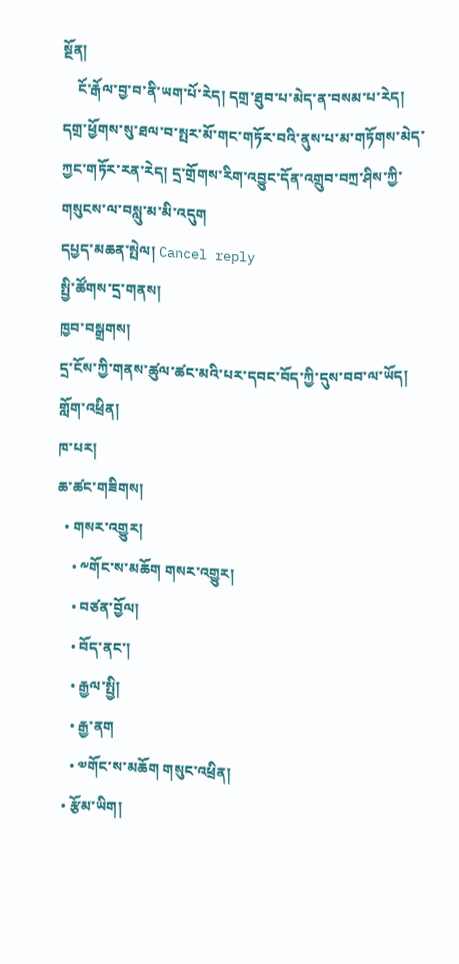སྔོན།
    ངོ་རྒོལ་བྱ་བ་ནི་ཡག་པོ་རེད། དགྲ་ཐུབ་པ་མེད་ན་བསམ་པ་རེད། དགྲ་ཕྱོགས་སུ་ཐལ་བ་སྤར་མོ་གང་གཏོར་བའི་ནུས་པ་མ་གཏོགས་མེད་ཀྱང་གཏོར་རན་རེད། དྲ་གྲོགས་རིག་འབྱུང་དོན་འགྲུབ་བཀྲ་ཤིས་ཀྱི་གསུངས་ལ་བསླུ་མ་མི་འདུག
དཔྱད་མཆན་སྤེལ། Cancel reply
སྤྱི་ཚོགས་དྲ་གནས།
ཁྱབ་བསྒྲགས།
དྲ་ངོས་ཀྱི་གནས་ཚུལ་ཚང་མའི་པར་དབང་བོད་ཀྱི་དུས་བབ་ལ་ཡོད།
གློག་འཕྲིན།
ཁ་པར།
ཆ་ཚང་གཟིགས།
  • གསར་འགྱུར།
    • ༸གོང་ས་མཆོག གསར་འགྱུར།
    • བཙན་བྱོལ།
    • བོད་ནང་།
    • རྒྱལ་སྤྱི།
    • རྒྱ་ནག
    • ༧གོང་ས་མཆོག གསུང་འཕྲིན།
  • རྩོམ་ཡིག།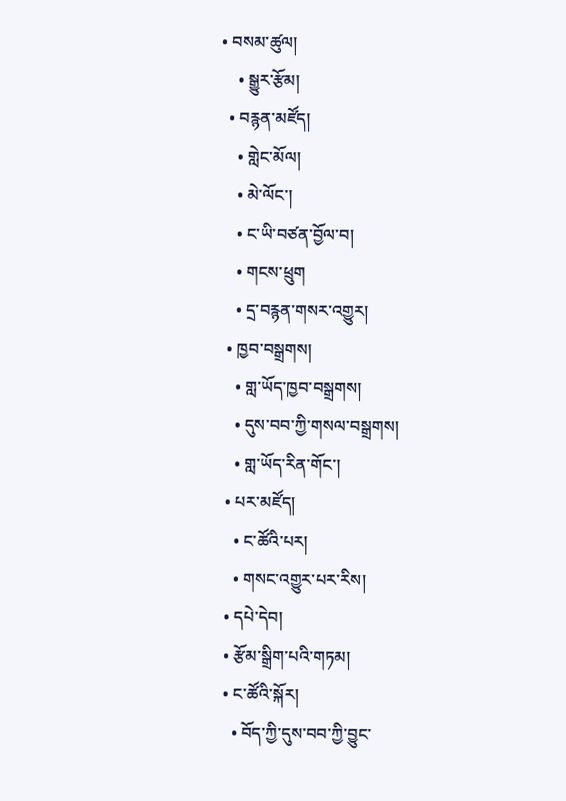• བསམ་ཚུལ།
    • སྒྱུར་རྩོམ།
  • བརྙན་མཛོད།
    • གླེང་མོལ།
    • མེ་ལོང་།
    • ང་ཡི་བཙན་བྱོལ་བ།
    • གངས་ཕྲུག
    • དྲ་བརྙན་གསར་འགྱུར།
  • ཁྱབ་བསྒྲགས།
    • གླ་ཡོད་ཁྱབ་བསྒྲགས།
    • དུས་བབ་ཀྱི་གསལ་བསྒྲགས།
    • གླ་ཡོད་རིན་གོང་།
  • པར་མཛོད།
    • ང་ཚོའི་པར།
    • གསང་འགྱུར་པར་རིས།
  • དཔེ་དེབ།
  • རྩོམ་སྒྲིག་པའི་གཏམ།
  • ང་ཚོའི་སྐོར།
    • བོད་ཀྱི་དུས་བབ་ཀྱི་བྱུང་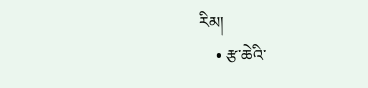རིམ།
    • རྩ་ཆེའི་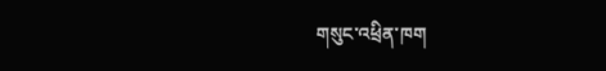གསུང་འཕྲིན་ཁག